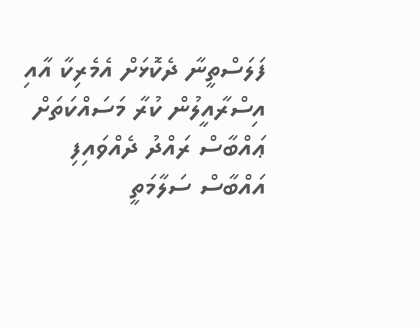ފަލަސްތީނާ ދެކޮޅަށް އެމެރިކާ އާއި އިސްރާއީލުން ކުރާ މަސައްކަތަށް ޢައްބާސް ރައްދު ދެއްވައިފި
އައްބާސް ސަލާމަތީ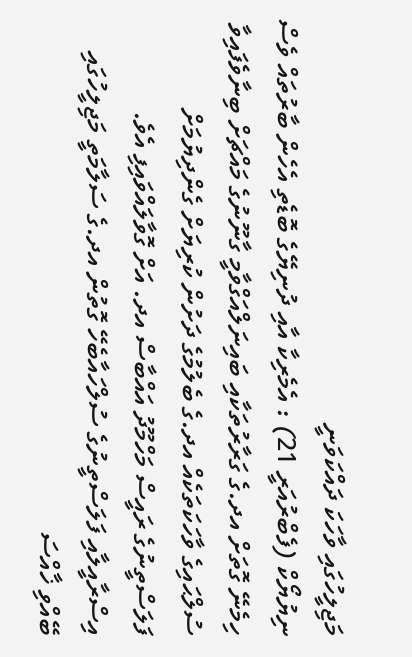މަޖިލީހުގައި ވާހަކަ ދައްކަވަނީ
ނިޔުޔޯކް (ފެބްރުއަރީ 21) : އެމެރިކާ އާއި ދުނިޔޭގެ ބޮޑެތި އެހެން ބާރުތައް ވެސް ހިމެނޭ ގޮތަށް އދ.ގެ ގަރާރުތަކާއި ބައިނަލްއަގްވާމީ ގާނޫނުގެ މައްޗަށް ބިނާވެފައިވާ ސުލްޙައިގެ ވާހަކަތަކެއް އދ.ގެ ބެލުމުގެ ދަށުން ކުރިޔަށް ގެންދިޔުމަށް ފަލަސްތީނުގެ ރައީސް މަހްމޫދު އައްބާސް އދ. އަށް ގޮވާލައްވައިފި އެވެ.
އިސްރާއީލާއި ފަލަސްތީނުގެ ސުލްހައާބެހޭ ގޮތުން އދ.ގެ ސަލާމަތީ މަޖިލީހުގައި ބޭއްވި ޚާއްސަ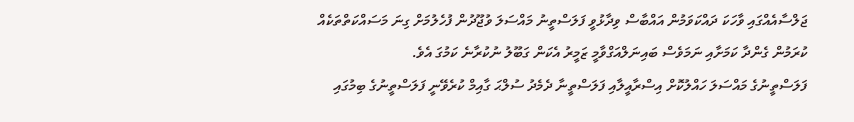ޖަލްސާއެއްގައި ވާހަކަ ދައްކަވަމުން އައްބާސް ވިދާޅުވީ ފަލަސްތީނު މައްސަލަ ވުޖޫދުން ފުހެލުމަށް ގިނަ މަސައްކަތްތަކެއް ކުރަމުން ގެންދާ ކަމަށާއި ނަމަވެސް ބައިނަލްއަގްވާމީ ޒަމީރު އެކަން ގަބޫލު ނުކުރާނެ ކަމުގަ އެވެ.
ފަލަސްތީނުގެ މައްސަލަ ހައްލުކޮށް އިސްރާއީލާއި ފަލަސްތީނާ ދެމެދު ސުލްޙަ ގާއިމް ކުރެވޭނީ ފަލަސްތީނުގެ ބިމުގައި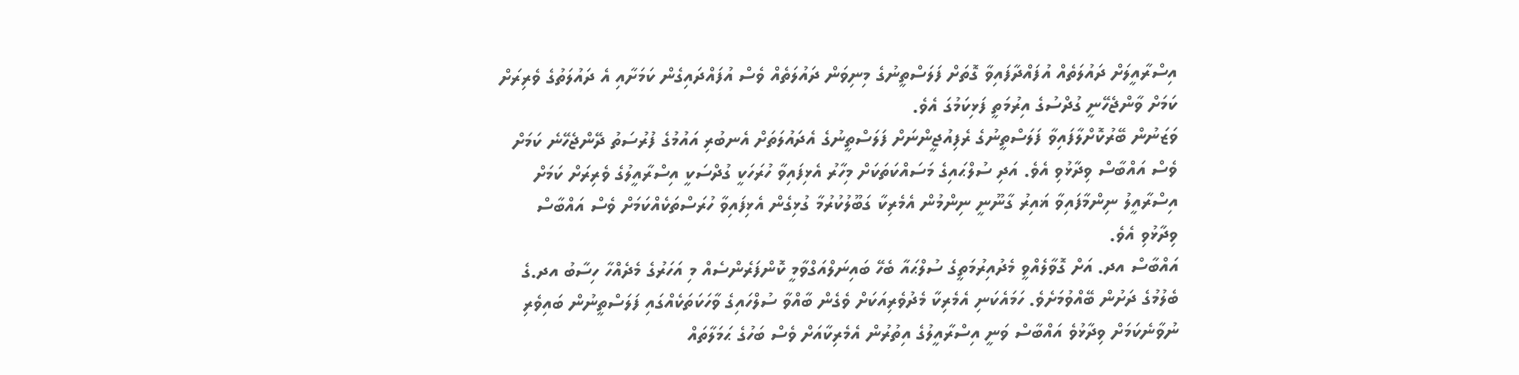އިސްރާއީލަށް ދައުލަތެއް އުފައްދާފައިވާ ގޮތަށް ފަލަސްތީނުގެ މިނިވަން ދައުލަތެއް ވެސް އުފައްދައިގެން ކަމަށާއި އެ ދައުލަތުގެ ވެރިރަށް ކަމަށް ވާންޖެހޭނީ ގުދްސުގެ އިރުމަތީ ފަޅިކަމުގަ އެވެ.
ވަޒަނުން ބޭރުކޮށްލާފައިވާ ފަލަސްތީނުގެ ރެފިއުޖީންނަށް ފަލަސްތީނުގެ އެދައުލަތަށް އެނބުރި އައުމުގެ ފުރުސަތު ދޭންޖެހޭނެ ކަމަށް ވެސް އައްބާސް ވިދާޅުވި އެވެ. އަދި ސުލްޙައިގެ މަސައްކަތަކަށް މިހާރު އެޅިފައިވާ ހުރަހަކީ ގުދްސަކީ އިސްރާއީލުގެ ވެރިރަށް ކަމަށް އިސްރާއީލު ނިންމާފައިވާ ޣައިރު ގާނޫނީ ނިންމުން އެމެރިކާ ގަބޫލުކުރުމާ ގުޅިގެން އެޅިފައިވާ ހުރަސްތަކެއްކަމަށް ވެސް އައްބާސް ވިދާޅުވި އެވެ.
އައްބާސް އދ. އަށް ގޮވާލެއްވީ މެދުއިރުމަތީގެ ސުލްޙައާ ބެހޭ ބައިނަލްއަގްވާމީ ކޮންފަރެންސެއް މި އަހަރުގެ މެދެއްހާ ހިސާބު އދ.ގެ ބެލުމުގެ ދަށުން ބޭއްވުމަށެވެ. ހަމައެކަނި އެމެރިކާ މެދުވެރިއަކަށް ވެގެން ބާއްވާ ސުލްހައިގެ ވާހަކަތަކެއްގައި ފަލަސްތީނުން ބައިވެރި ނުވާނެކަމަށް ވިދާޅުވެ އައްބާސް ވަނީ އިސްރާއީލުގެ އިތުރުން އެމެރިކާއަށް ވެސް ބަހުގެ ޙަމަލާތައް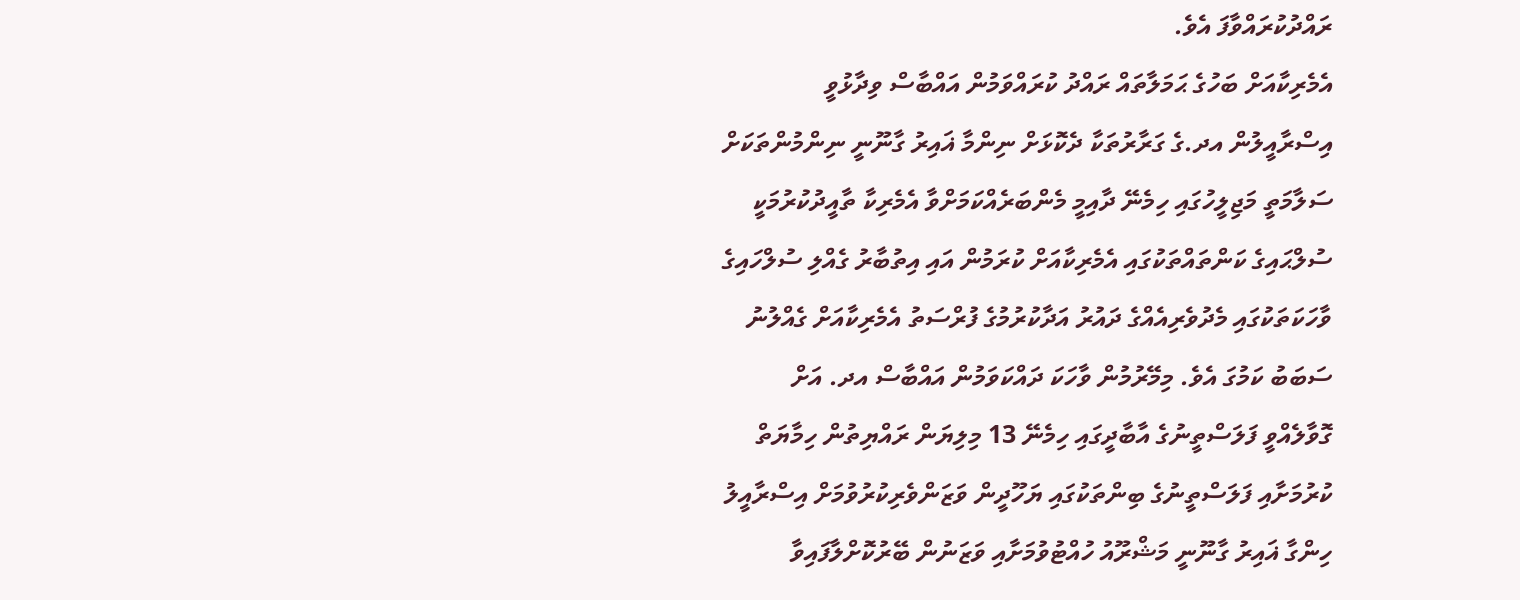ރައްދުކުރައްވާފަ އެވެ.
އެމެރިކާއަށް ބަހުގެ ޙަމަލާތައް ރައްދު ކުރައްވަމުން އައްބާސް ވިދާޅުވީ އިސްރާއީލުން އދ.ގެ ގަރާރުތަކާ ދެކޮޅަށް ނިންމާ ޣައިރު ގާނޫނީ ނިންމުންތަކަށް ސަލާމަތީ މަޖިލީހުގައި ހިމެނޭ ދާއިމީ މެންބަރެއްކަމަށްވާ އެމެރިކާ ތާއީދުކުރުމަކީ ސުލްޙައިގެ ކަންތައްތަކުގައި އެމެރިކާއަށް ކުރަމުން އައި އިތުބާރު ގެއްލި ސުލްހައިގެ ވާހަކަތަކުގައި މެދުވެރިއެއްގެ ދައުރު އަދާކުރުމުގެ ފުރްސަތު އެމެރިކާއަށް ގެއްލުނު ސަބަބު ކަމުގަ އެވެ. މިމޭރުމުން ވާހަކަ ދައްކަވަމުން އައްބާސް އދ. އަށް ގޮވާލެއްވީ ފަލަސްތީނުގެ އާބާދީގައި ހިމެނޭ 13 މިލިޔަން ރައްޔިތުން ހިމާޔަތް ކުރުމަށާއި ފަލަސްތީނުގެ ބިންތަކުގައި ޔަހޫދީން ވަޒަންވެރިކުރުވުމަށް އިސްރާއީލު ހިންގާ ޣައިރު ގާނޫނީ މަޝްރޫއު ހުއްޓުވުމަށާއި ވަޒަނުން ބޭރުކޮށްލާފައިވާ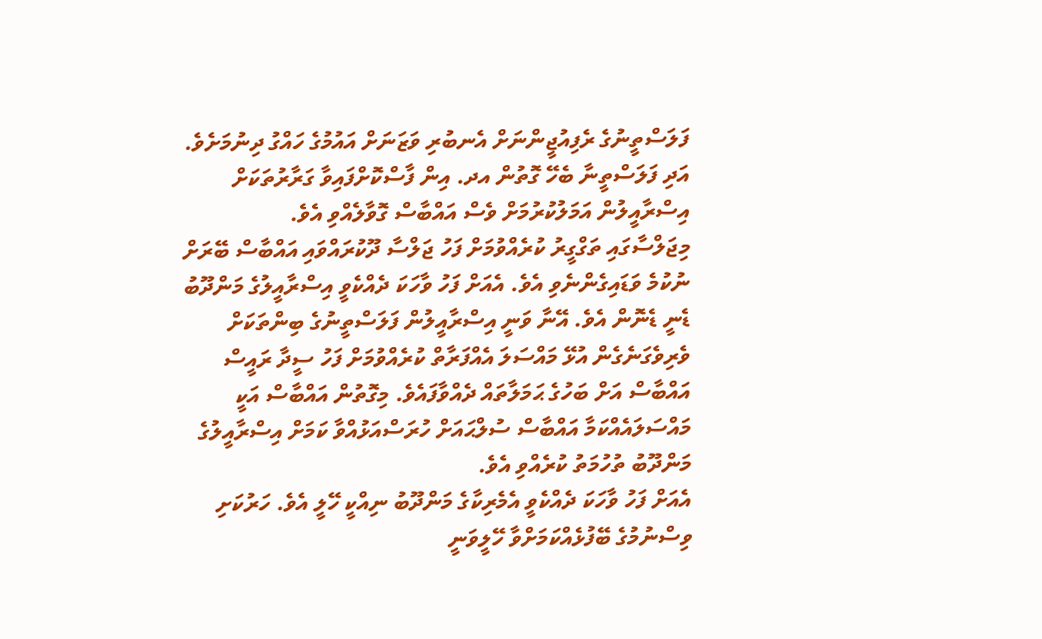ފަލަސްތީނުގެ ރެފިއުޖީންނަށް އެނބުރި ވަޒަނަށް އައުމުގެ ހައްގު ދިނުމަށެވެ. އަދި ފަލަސްތީނާ ބެހޭ ގޮތުން އދ. އިން ފާސްކޮށްފައިވާ ގަރާރުތަކަށް އިސްރާއީލުން އަމަލުކުރުމަށް ވެސް އައްބާސް ގޮވާލެއްވި އެވެ.
މިޖަލްސާގައި ތަގްގީރު ކުރެއްވުމަށް ފަހު ޖަލްސާ ދޫކުރައްވައި އައްބާސް ބޭރަށް ނުކުމެ ވަޑައިގެންނެވި އެވެ. އެއަށް ފަހު ވާހަކަ ދެއްކެވީ އިސްރާއީލުގެ މަންދޫބު ޑެނީ ޑެނޮން އެވެ. އޭނާ ވަނީ އިސްރާއީލުން ފަލަސްތީނުގެ ބިންތަކަށް ވެރިވެގަނެގެން އުޅޭ މައްސަލަ އެއްފަރާތް ކުރެއްވުމަށް ފަހު ސީދާ ރައީސް އައްބާސް އަށް ބަހުގެ ޙަމަލާތައް ދެއްވާފައެވެ. މިގޮތުން އައްބާސް އަކީ މައްސަލައެއްކަމާ އައްބާސް ސުލްޙައަށް ހުރަސްއަޅުއްވާ ކަމަށް އިސްރާއީލުގެ މަންދޫބު ތުހުމަތު ކުރެއްވި އެވެ.
އެއަށް ފަހު ވާހަކަ ދެއްކެވީ އެމެރިކާގެ މަންދޫބު ނިއްކީ ހޭލީ އެވެ. ހަރުކަށި ވިސްނުމުގެ ބޭފުޅެއްކަމަށްވާ ހޭލީވަނީ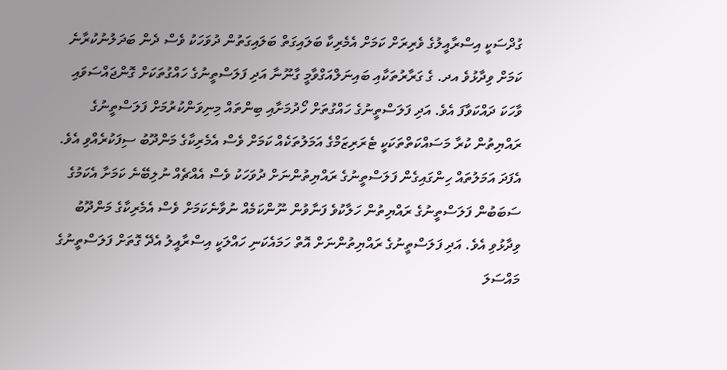ގުދްސަކީ އިސްރާއީލުގެ ވެރިރަށް ކަމަށް އެމެރިކާ ބަލައިގަތް ބަލައިގަތުން ދުވަހަކު ވެސް ދެން ބަދަލުނުކުރާނެ ކަމަށް ވިދާޅުވެ އދ. ގެ ގަރާރުތަކާއި ބައިނަލްއަގްވާމީ ގާނޫނާ އަދި ފަލަސްތީނުގެ ހައްގުތަކަށް ގޮންޖައްސަވައި ވާހަކަ ދައްކަވާފަ އެވެ. އަދި ފަލަސްތީނުގެ ހައްގުތަށް ހޯދުމަށާއި ބިންތައް މިނިވަންކުރުމަށް ފަލަސްތީނުގެ ރައްޔިތުން ކުރާ މަސައްކަތްތަކަކީ ޓެރަރިޒަމްގެ އަމަލުތަކެއް ކަމަށް ވެސް އެމެރިކާގެ މަންދޫބު ސިފަކުރެއްވި އެވެ.
އެފަދަ އަމަލުތައް ހިންގައިގެން ފަލަސްތީނުގެ ރައްޔިތުންނަށް ދުވަހަކު ވެސް އެއްޗެއް ނުލިބޭނެ ކަމަށާ އެކަމުގެ ސަބަބުން ފަލަސްތީނުގެ ރައްޔިތުން ހަލާކުވެ ފަނާވުން ނޫންކަމެއް ނުވާނެކަމަށް ވެސް އެމެރިކާގެ މަންދޫބު ވިދާޅުވި އެވެ. އަދި ފަލަސްތީނުގެ ރައްޔިތުންނަށް އޮތް ހަމައެކަނި ހައްލަކީ އިސްރާއީލު އެދޭ ގޮތަށް ފަލަސްތީނުގެ މައްސަލަ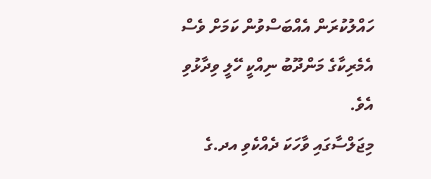ހައްލުކުރަން އެއްބަސްވުން ކަމަށް ވެސް އެމެރިކާގެ މަންދޫބު ނިއްކީ ހޭލީ ވިދާޅުވި އެވެ.
މިޖަލްސާގައި ވާހަކަ ދެއްކެވި އދ.ގެ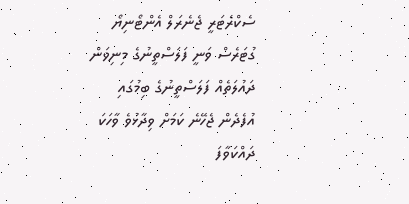ސެކްރެޓަރީ ޖެނެރަލް އެންޓޯނިޔޯ ގުޓަރެސް ވަނީ ފަލަސްތީނުގެ މިނިވަން ދައުލަތެއް ފަލަސްތީނުގެ ބިމުގައި އުފެދެން ޖެހޭނެ ކަމަށް ވިދާޅުވެ ވާހަކަ ދައްކަވާފަ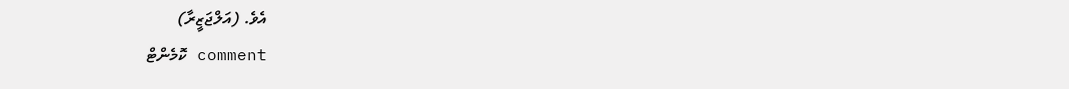އެވެ. (އަލްޖަޒީރާ)
comment ކޮމެންޓް